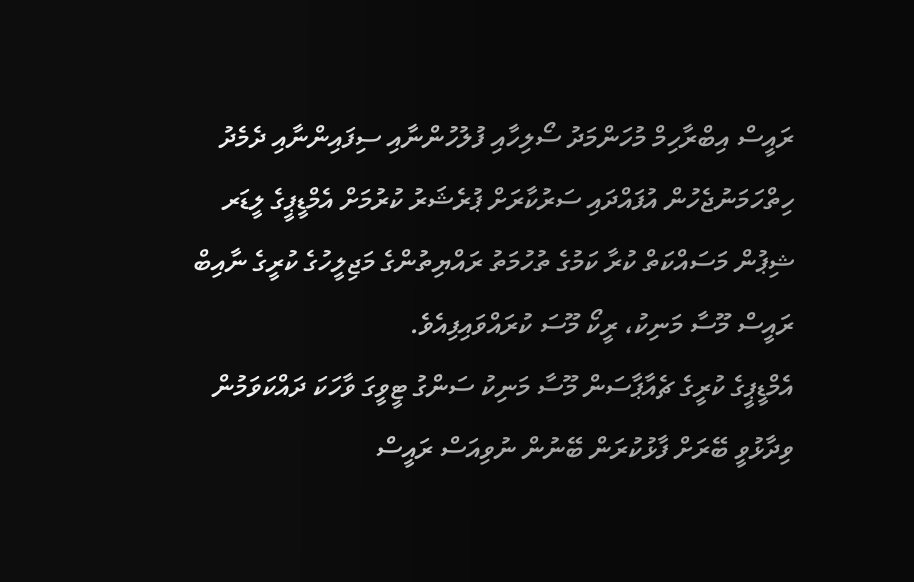ރައީސް އިބްރާހިމް މުހަންމަދު ސޯލިހާއި ފުލުހުންނާއި ސިފައިންނާއި ދެމެދު ހިތްހަމަނުޖެހުން އުފައްދައި ސަރުކާރަށް ޕުރެޝަރު ކުރުމަށް އެމްޑީޕީގެ ލީޑަރ ޝިޕުން މަސައްކަތް ކުރާ ކަމުގެ ތުހުމަތު ރައްޔިތުންގެ މަޖިލީހުގެ ކުރީގެ ނާއިބް ރައީސް މޫސާ މަނިކު، ރީކޯ މޫސަ ކުރައްވައިފިއެވެ.
އެމްޑީޕީގެ ކުރީގެ ޗެއާޕާސަން މޫސާ މަނިކު ސަންގު ޓީވީގަ ވާހަކަ ދައްކަވަމުން ވިދާޅުވީ ބޭރަށް ފާޅުކުރަން ބޭނުން ނުވިއަސް ރައީސް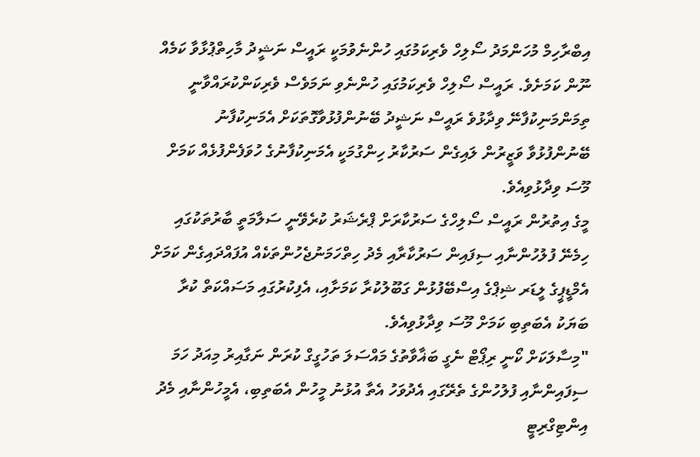އިބްރާހިމް މުހަންމަދު ސޯލިހް ވެރިކަމުގައި ހުންނެވުމަކީ ރައީސް ނަޝީދު މާހިތްޕުޅާވާ ކަމެއް ނޫން ކަމަށެވެ. ރައީސް ސޯލިހް ވެރިކަމުގައި ހުންނެވި ނަމަވެސް ވެރިކަންކުރައްވާނީ ތިމަންމަނިކުފާނޭ ވިދާޅުވެ ރައީސް ނަޝީދު ބޭނުންފުޅުވާގޮތަކަށް އެމަނިކުފާނު ބޭނުންފުޅުވާ ވަޒީރުން ލައިގެން ސަރުކާރު ހިންގުމަކީ އެމަނިކުފާނުގެ ހުވަފެންފުޅެއް ކަމަށް މޫސަ ވިދާޅުވިއެވެ.
މީގެ އިތުރުން ރައީސް ސޯލިހްގެ ސަރުކާރަށް ޕްރެޝަރު ކުރެވޭނީ ސަލާމަތީ ބާރުތަކުގައި ހިމެނޭ ފުލުހުންނާއި ސިފައިން ސަރުކާރާއި މެދު ހިތްހަމަނުޖެހުންތަކެއް އުފައްދައިގެން ކަމަށް އެމްޑީޕީގެ ލީޑަރ ޝިޕްގެ އިސްބޭފުޅުން ގަބޫލުކުރާ ކަމަށާއި، އެފިކުރުގައި މަސައްކަތް ކުރާ ބަޔަކު އެބަތިބި ކަމަށް މޫސަ ވިދާޅުވިއެވެ.
"މިސާލަކަށް ކޯނީ ރިޕޯޓް ނެގީ ބަޣާވާތުގެ މައްސަލަ ތަހުގީގް ކުރަން ނަގާއިރު މިއަދު ހަމަ ސިފައިންނާއި ފުލުހުންގެ ތެރޭގައި އެދުވަހު އެތާ އުޅުނު މީހުން އެބަތިބި، އެމީހުންނާއި މެދު އިންޓިގްރިޓީ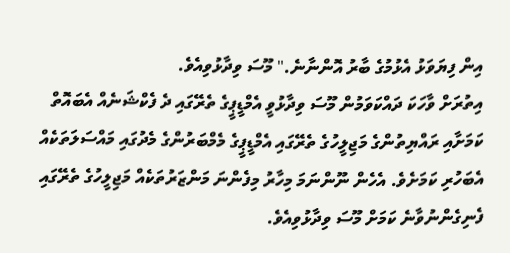އިން ފިޔަވަޅު އެޅުމުގެ ބާރު އޮންނާނެ." މޫސަ ވިދާޅުވިއެވެ.
އިތުރަށް ވާހަކަ ދައްކަވަމުން މޫސަ ވިދާޅުވީ އެމްޑީޕީގެ ތެރޭގައި ދެ ފެކްޝަނެއް އެބައޮތް ކަމަށާއި ރައްޔިތުންގެ މަޖިލީހުގެ ތެރޭގައި އެމްޑީޕީގެ މެމްބަރުންގެ މެދުގައި މައްސަލަތަކެއް އެބަހުރި ކަމަށެވެ. އެހެން ނޫންނަމަ މިހާރު މިފެންނަ މަންޒަރުތަކެއް މަޖިލީހުގެ ތެރޭގައި ފެނިގެންނުވާނެ ކަމަށް މޫސަ ވިދާޅުވިއެވެ.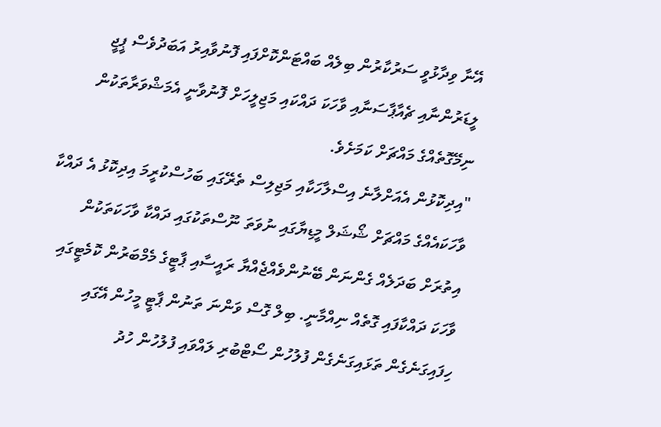އޭނާ ވިދާޅުވީ ސަރުކާރުން ބިލެއް ބައްޓަންކޮށްފައި ފޮނުވާއިރު އަބަދުވެސް ޕީޖީ ލީޑަރުންނާއި ޗެއާޕާސަނާއި ވާހަކަ ދައްކައި މަޖިލީހަށް ފޮނުވާނީ އެމަޝްވަރާތަކުން ނިމޭގޮތެއްގެ މައްޗަށް ކަމަށެވެ.
"އިދިކޮޅުން އެއަށްލާނެ އިސްލާހަކާއި މަޖިލިސް ތެރޭގައި ބަހުސްކުރީމަ އިދިކޮޅު އެ ދައްކާ ވާހަކައެއްގެ މައްޗަށް ޝޯޝަލް މީޑިޔާގައި ނުވަތަ ނޫސްތަކުގައި ދައްކާ ވާހަކަތަކުން އިތުރަށް ބަދަލެއް ގެންނަން ބޭނުންވެއްޖެއްޔާ ރައީސާއި ޕާޓީގެ މެމްބަރުން ކޮމެޓީގައި ވާހަކަ ދައްކާފައި ގޮތެއް ނިއްމާނީ. ބިލް ގޮސް ވަންނަ ތަނުން ޕާޓީ މީހުން އޭގައި ހިފައިގަނެގެން ތަޅައިގަނެގެން ފުލުހުން ސޯޓްބުރި ލައްވައި ފުލުހުން ހުދު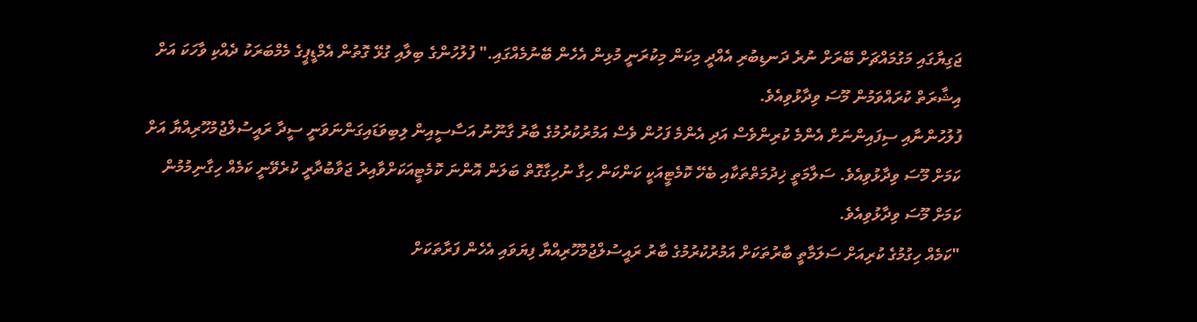ޖަގިޔާގައި މަގުމައްޗަށް ބޭރަށް ނުރެ ދަނޑިބުރި އެއްދީ މިކަން މިކުރަނީ މުޅިން އެހެން ބޭނުމެއްގައި." ފުލުހުންގެ ބިލާއި ގުޅޭ ގޮތުން އެމްޑީޕީގެ މެމްބަރަކު ދެއްކި ވާހަކަ އަށް އިޝާރަތް ކުރައްވަމުން މޫސަ ވިދާޅުވިއެވެ.
ފުލުހުންނާއި ސިފައިންނަށް އެންމެ ކުރިންވެސް އަދި އެންމެ ފަހުން ވެސް އަމުރުކުރުމުގެ ބާރު ގާނޫނު އަސާސީއިން ލިބިވަޑައިގަންނަވަނީ ސީދާ ރައީސުލްޖުމުހޫރިއްޔާ އަށް ކަމަށް މޫސަ ވިދާޅުވިއެވެ. ސަލާމަތީ ޚިދުމަތްތަކާއި ބެހޭ ކޮމެޓީއަކީ ކަންކަން ހިގާ ނުހިގާގޮތް ބަލަން އޮންނަ ކޮމެޓީއަކަށްވާއިރު ޖަވާބުދާރީ ކުރެވޭނީ ކަމެއް ހިގާނިމުމުން ކަމަށް މޫސަ ވިދާޅުވިއެވެ.
"ކަމެއް ހިގުމުގެ ކުރިއަށް ސަލަމާތީ ބާރުތަކަށް އަމުރުކުރުމުގެ ބާރު ރައީސުލްޖުމުހޫރިއްޔާ ފިޔަވައި އެހެން ފަރާތަކަށް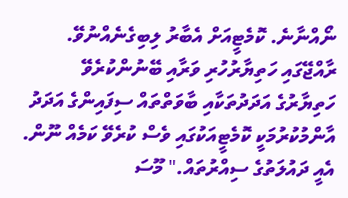ނޯއްނާނެ. ކޮމެޓީއަށް އެބާރު ލިބިގެނެއްނުވޭ. ރާއްޖޭގައި ހަތިޔާރުހުރި ވަރާއި ބޭނުންކުރެވޭ ހަތިޔާރުގެ އަދަދުތަކާއި ބާވަތްތައް ސިފައިންގެ އަދަދު އާންމުކުރުމަކީ ކޮމެޓީއަކުގައި ވެސް ކުރެވޭ ކަމެއް ނޫން. އެއީ ދައުލަތުގެ ސިއްރުތައް." މޫސަ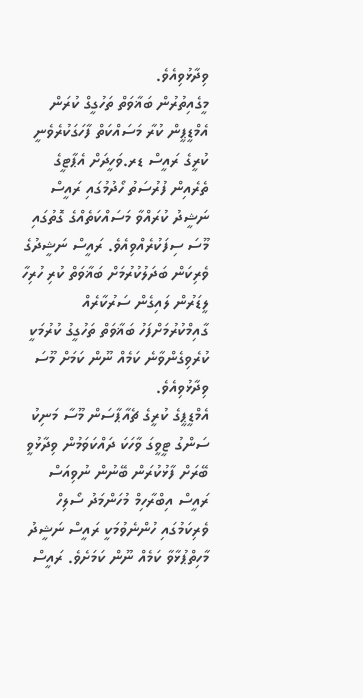ވިދާޅުވިއެވެ.
މީގެއިތުރުން ބަޣާވަތް ތަހުގީގް ކުރަން އެމްޑީޕީން ކުރާ މަސައްކަތް ފާހަގަކުރެވެނީ ކުރީގެ ރައީސް ޑރ.ވަހީދަށް އެޕާޓީގެ ތެރެއިން ފުރުސަތު ހޯދުމުގައި ރައީސް ނަޝީދު ކުރައްވާ މަސައްކަތެއްގެ ގޮތުގައި މޫސަ ސިފަކުރެއްވިއެވެ. ރައީސް ނަޝީދުގެ ވެރިކަން ބަދަލުކުރުމަށް ބަޣާވަތް ކުރި ހުރިހާ ލީޑަރުން ލައިގެން ސަރުކާރެއް ގާއިމްކުރުމަށްފަހު ބަޣާވަތް ތަހުގީގު ކުރުމަކީ ކުރެވިގެންވާނެ ކަމެއް ނޫން ކަމަށް މޫސަ ވިދާޅުވިއެވެ.
އެމްޑީޕީގެ ކުރީގެ ޗެއާޕާސަން މޫސާ މަނިކު ސަންގު ޓީވީގަ ވާހަކަ ދައްކަވަމުން ވިދާޅުވީ ބޭރަށް ފާޅުކުރަން ބޭނުން ނުވިއަސް ރައީސް އިބްރާހިމް މުހަންމަދު ސޯލިހް ވެރިކަމުގައި ހުންނެވުމަކީ ރައީސް ނަޝީދު މާހިތްޕުޅާވާ ކަމެއް ނޫން ކަމަށެވެ. ރައީސް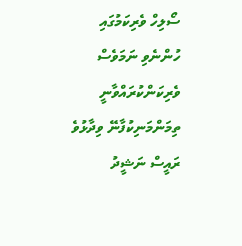ސޯލިހް ވެރިކަމުގައި ހުންނެވި ނަމަވެސް ވެރިކަންކުރައްވާނީ ތިމަންމަނިކުފާނޭ ވިދާޅުވެ ރައީސް ނަޝީދު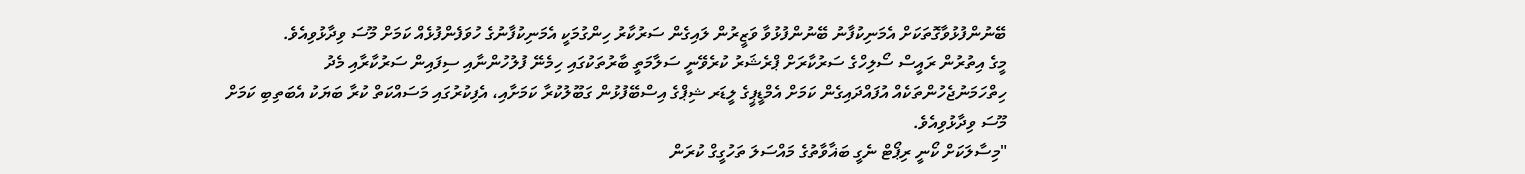ބޭނުންފުޅުވާގޮތަކަށް އެމަނިކުފާނު ބޭނުންފުޅުވާ ވަޒީރުން ލައިގެން ސަރުކާރު ހިންގުމަކީ އެމަނިކުފާނުގެ ހުވަފެންފުޅެއް ކަމަށް މޫސަ ވިދާޅުވިއެވެ.
މީގެ އިތުރުން ރައީސް ސޯލިހްގެ ސަރުކާރަށް ޕްރެޝަރު ކުރެވޭނީ ސަލާމަތީ ބާރުތަކުގައި ހިމެނޭ ފުލުހުންނާއި ސިފައިން ސަރުކާރާއި މެދު ހިތްހަމަނުޖެހުންތަކެއް އުފައްދައިގެން ކަމަށް އެމްޑީޕީގެ ލީޑަރ ޝިޕްގެ އިސްބޭފުޅުން ގަބޫލުކުރާ ކަމަށާއި، އެފިކުރުގައި މަސައްކަތް ކުރާ ބަޔަކު އެބަތިބި ކަމަށް މޫސަ ވިދާޅުވިއެވެ.
"މިސާލަކަށް ކޯނީ ރިޕޯޓް ނެގީ ބަޣާވާތުގެ މައްސަލަ ތަހުގީގް ކުރަން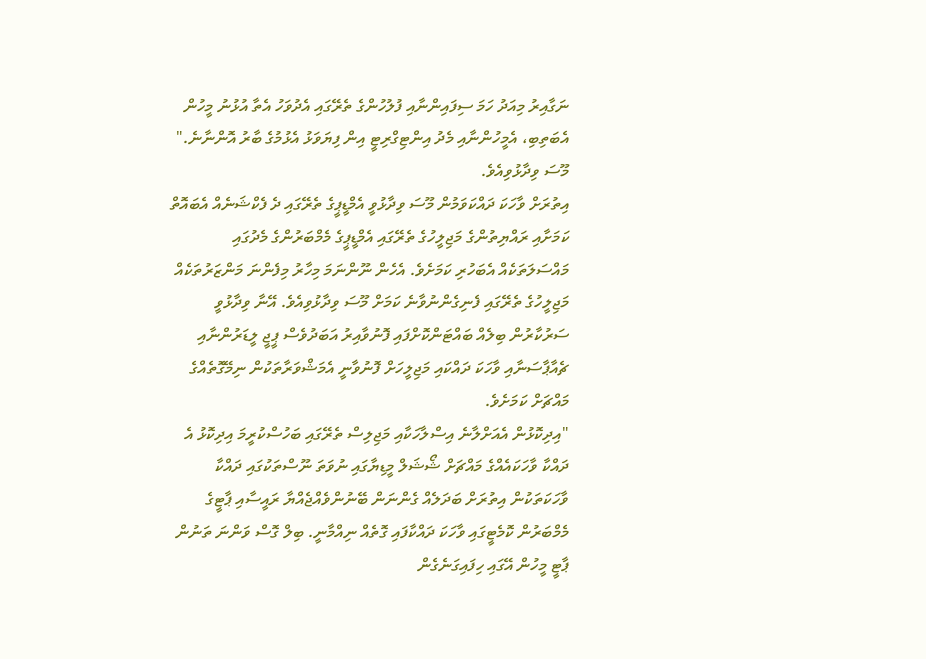ނަގާއިރު މިއަދު ހަމަ ސިފައިންނާއި ފުލުހުންގެ ތެރޭގައި އެދުވަހު އެތާ އުޅުނު މީހުން އެބަތިބި، އެމީހުންނާއި މެދު އިންޓިގްރިޓީ އިން ފިޔަވަޅު އެޅުމުގެ ބާރު އޮންނާނެ." މޫސަ ވިދާޅުވިއެވެ.
އިތުރަށް ވާހަކަ ދައްކަވަމުން މޫސަ ވިދާޅުވީ އެމްޑީޕީގެ ތެރޭގައި ދެ ފެކްޝަނެއް އެބައޮތް ކަމަށާއި ރައްޔިތުންގެ މަޖިލީހުގެ ތެރޭގައި އެމްޑީޕީގެ މެމްބަރުންގެ މެދުގައި މައްސަލަތަކެއް އެބަހުރި ކަމަށެވެ. އެހެން ނޫންނަމަ މިހާރު މިފެންނަ މަންޒަރުތަކެއް މަޖިލީހުގެ ތެރޭގައި ފެނިގެންނުވާނެ ކަމަށް މޫސަ ވިދާޅުވިއެވެ. އޭނާ ވިދާޅުވީ ސަރުކާރުން ބިލެއް ބައްޓަންކޮށްފައި ފޮނުވާއިރު އަބަދުވެސް ޕީޖީ ލީޑަރުންނާއި ޗެއާޕާސަނާއި ވާހަކަ ދައްކައި މަޖިލީހަށް ފޮނުވާނީ އެމަޝްވަރާތަކުން ނިމޭގޮތެއްގެ މައްޗަށް ކަމަށެވެ.
"އިދިކޮޅުން އެއަށްލާނެ އިސްލާހަކާއި މަޖިލިސް ތެރޭގައި ބަހުސްކުރީމަ އިދިކޮޅު އެ ދައްކާ ވާހަކައެއްގެ މައްޗަށް ޝޯޝަލް މީޑިޔާގައި ނުވަތަ ނޫސްތަކުގައި ދައްކާ ވާހަކަތަކުން އިތުރަށް ބަދަލެއް ގެންނަން ބޭނުންވެއްޖެއްޔާ ރައީސާއި ޕާޓީގެ މެމްބަރުން ކޮމެޓީގައި ވާހަކަ ދައްކާފައި ގޮތެއް ނިއްމާނީ. ބިލް ގޮސް ވަންނަ ތަނުން ޕާޓީ މީހުން އޭގައި ހިފައިގަނެގެން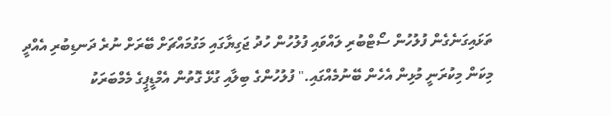ތަޅައިގަނެގެން ފުލުހުން ސޯޓްބުރި ލައްވައި ފުލުހުން ހުދު ޖަގިޔާގައި މަގުމައްޗަށް ބޭރަށް ނުރެ ދަނޑިބުރި އެއްދީ މިކަން މިކުރަނީ މުޅިން އެހެން ބޭނުމެއްގައި." ފުލުހުންގެ ބިލާއި ގުޅޭ ގޮތުން އެމްޑީޕީގެ މެމްބަރަކު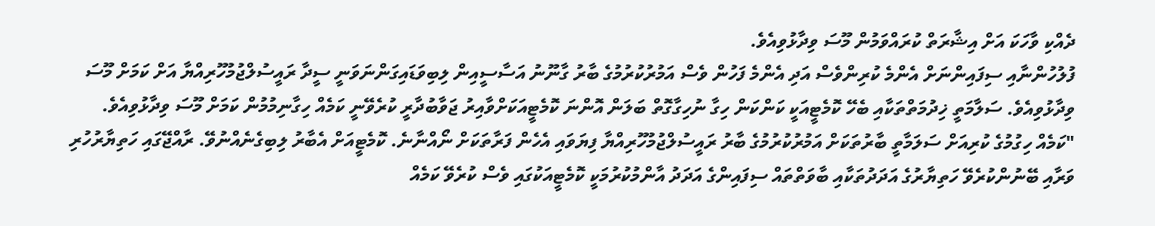ދެއްކި ވާހަކަ އަށް އިޝާރަތް ކުރައްވަމުން މޫސަ ވިދާޅުވިއެވެ.
ފުލުހުންނާއި ސިފައިންނަށް އެންމެ ކުރިންވެސް އަދި އެންމެ ފަހުން ވެސް އަމުރުކުރުމުގެ ބާރު ގާނޫނު އަސާސީއިން ލިބިވަޑައިގަންނަވަނީ ސީދާ ރައީސުލްޖުމުހޫރިއްޔާ އަށް ކަމަށް މޫސަ ވިދާޅުވިއެވެ. ސަލާމަތީ ޚިދުމަތްތަކާއި ބެހޭ ކޮމެޓީއަކީ ކަންކަން ހިގާ ނުހިގާގޮތް ބަލަން އޮންނަ ކޮމެޓީއަކަށްވާއިރު ޖަވާބުދާރީ ކުރެވޭނީ ކަމެއް ހިގާނިމުމުން ކަމަށް މޫސަ ވިދާޅުވިއެވެ.
"ކަމެއް ހިގުމުގެ ކުރިއަށް ސަލަމާތީ ބާރުތަކަށް އަމުރުކުރުމުގެ ބާރު ރައީސުލްޖުމުހޫރިއްޔާ ފިޔަވައި އެހެން ފަރާތަކަށް ނޯއްނާނެ. ކޮމެޓީއަށް އެބާރު ލިބިގެނެއްނުވޭ. ރާއްޖޭގައި ހަތިޔާރުހުރި ވަރާއި ބޭނުންކުރެވޭ ހަތިޔާރުގެ އަދަދުތަކާއި ބާވަތްތައް ސިފައިންގެ އަދަދު އާންމުކުރުމަކީ ކޮމެޓީއަކުގައި ވެސް ކުރެވޭ ކަމެއް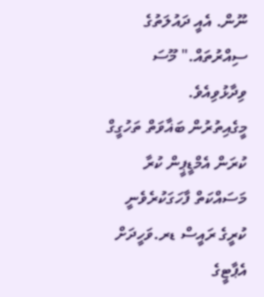ނޫން. އެއީ ދައުލަތުގެ ސިއްރުތައް." މޫސަ ވިދާޅުވިއެވެ.
މީގެއިތުރުން ބަޣާވަތް ތަހުގީގް ކުރަން އެމްޑީޕީން ކުރާ މަސައްކަތް ފާހަގަކުރެވެނީ ކުރީގެ ރައީސް ޑރ.ވަހީދަށް އެޕާޓީގެ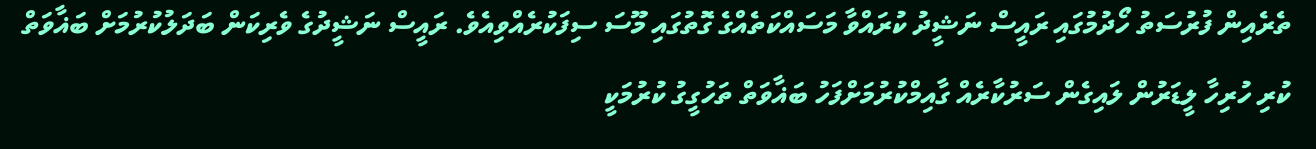ތެރެއިން ފުރުސަތު ހޯދުމުގައި ރައީސް ނަޝީދު ކުރައްވާ މަސައްކަތެއްގެ ގޮތުގައި މޫސަ ސިފަކުރެއްވިއެވެ. ރައީސް ނަޝީދުގެ ވެރިކަން ބަދަލުކުރުމަށް ބަޣާވަތް ކުރި ހުރިހާ ލީޑަރުން ލައިގެން ސަރުކާރެއް ގާއިމްކުރުމަށްފަހު ބަޣާވަތް ތަހުގީގު ކުރުމަކީ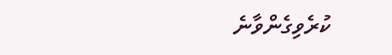ކުރެވިގެންވާނެ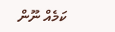ކަމެއް ނޫން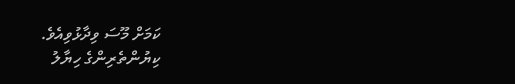ކަމަށް މޫސަ ވިދާޅުވިއެވެ.
ކިޔުންތެރިންގެ ހިޔާލު